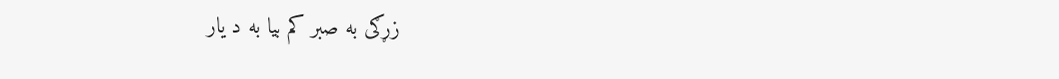زړګی به صبر کم بیا به د یار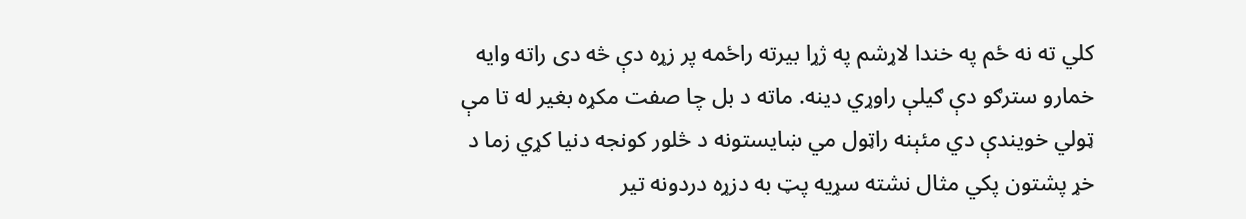کلي ته نه ځم په خندا لاړشم په ژړا بیرته راځمه پر زړه دې څه دی راته وایه خمارو سترګو دې ګیلې راوړي دینه. ماته د بل چا صفت مکړه بغیر له تا مې ټولي خویندې دي مئېنه راټول مي ښايستونه د څلور کونجه دنیا کړي زما د خړ پشتون پکي مثال نشته سړيه پټ به دزړه دردونه تیر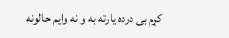کړم بی درده یارته به و نه وایم حالونه